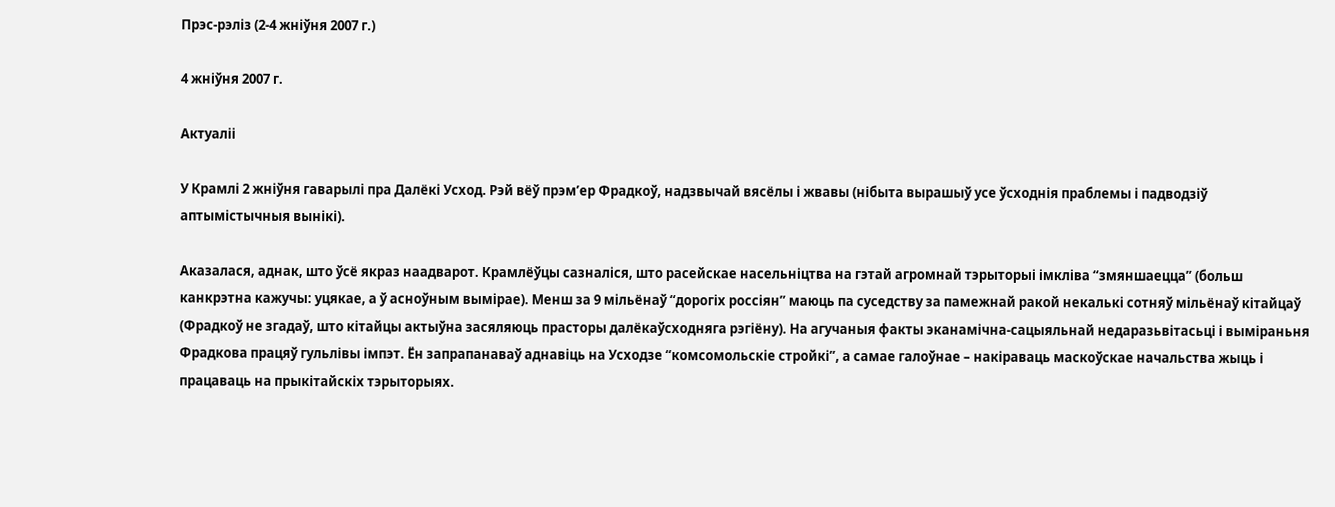Прэс-рэліз (2-4 жніўня 2007 г.)

4 жніўня 2007 г.

Актуаліі

У Крамлі 2 жніўня гаварылі пра Далёкі Усход. Рэй вёў прэм’ер Фрадкоў, надзвычай вясёлы і жвавы (нібыта вырашыў усе ўсходнія праблемы і падводзіў аптымістычныя вынікі).

Аказалася, аднак, што ўсё якраз наадварот. Крамлёўцы сазналіся, што расейскае насельніцтва на гэтай агромнай тэрыторыі імкліва “змяншаецца” (больш канкрэтна кажучы: уцякае, а ў асноўным вымірае). Менш за 9 мільёнаў “дорогіх россіян” маюць па суседству за памежнай ракой некалькі сотняў мільёнаў кітайцаў (Фрадкоў не згадаў, што кітайцы актыўна засяляюць прасторы далёкаўсходняга рэгіёну). На агучаныя факты эканамічна-сацыяльнай недаразьвітасьці і выміраньня Фрадкова працяў гульлівы імпэт. Ён запрапанаваў аднавіць на Усходзе “комсомольскіе стройкі”, а самае галоўнае – накіраваць маскоўскае начальства жыць і працаваць на прыкітайскіх тэрыторыях.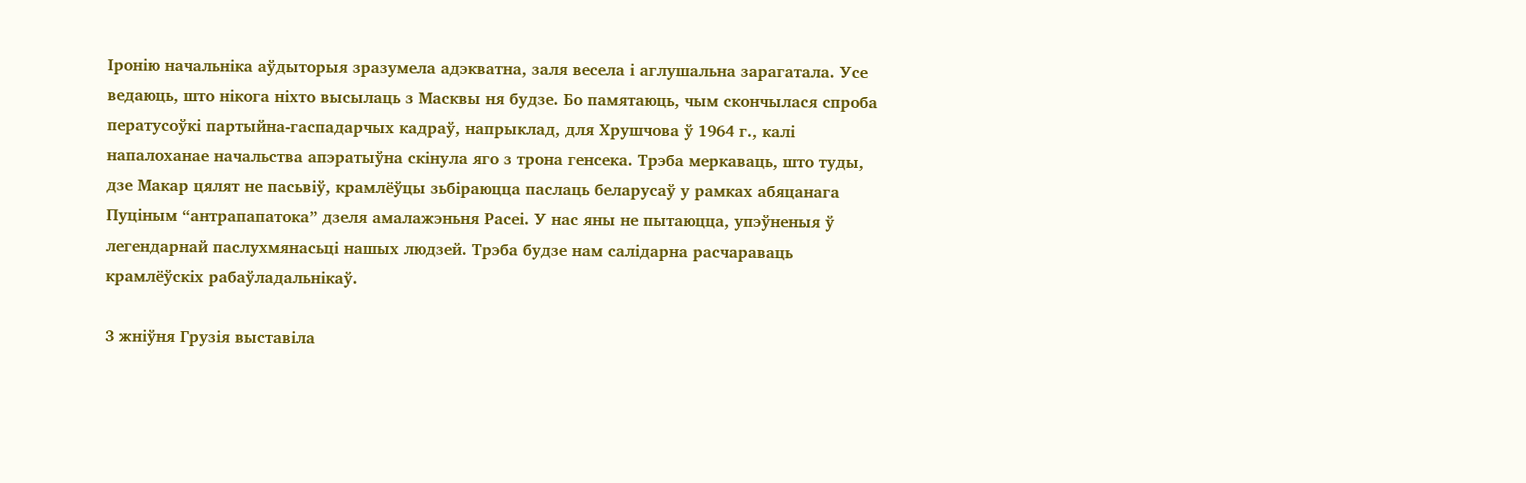Іронію начальніка аўдыторыя зразумела адэкватна, заля весела і аглушальна зарагатала. Усе ведаюць, што нікога ніхто высылаць з Масквы ня будзе. Бо памятаюць, чым скончылася спроба ператусоўкі партыйна-гаспадарчых кадраў, напрыклад, для Хрушчова ў 1964 г., калі напалоханае начальства апэратыўна скінула яго з трона генсека. Трэба меркаваць, што туды, дзе Макар цялят не пасьвіў, крамлёўцы зьбіраюцца паслаць беларусаў у рамках абяцанага Пуціным “антрапапатока” дзеля амалажэньня Расеі. У нас яны не пытаюцца, упэўненыя ў легендарнай паслухмянасьці нашых людзей. Трэба будзе нам салідарна расчараваць крамлёўскіх рабаўладальнікаў.

3 жніўня Грузія выставіла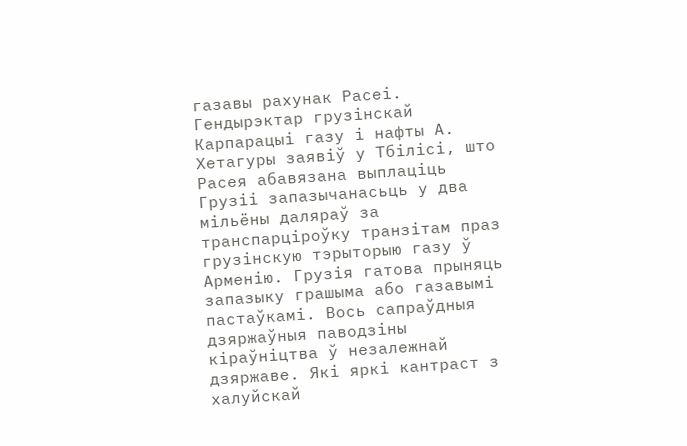газавы рахунак Расеі. Гендырэктар грузінскай Карпарацыі газу і нафты А. Хетагуры заявіў у Тбілісі, што Расея абавязана выплаціць Грузіі запазычанасьць у два мільёны даляраў за транспарціроўку транзітам праз грузінскую тэрыторыю газу ў Арменію. Грузія гатова прыняць запазыку грашыма або газавымі пастаўкамі. Вось сапраўдныя дзяржаўныя паводзіны кіраўніцтва ў незалежнай дзяржаве. Які яркі кантраст з халуйскай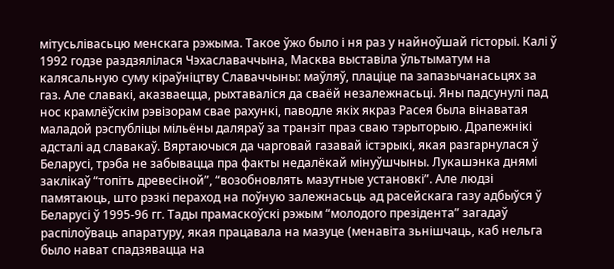мітусьлівасьцю менскага рэжыма. Такое ўжо было і ня раз у найноўшай гісторыі. Калі ў 1992 годзе раздзялілася Чэхаславаччына, Масква выставіла ўльтыматум на калясальную суму кіраўніцтву Славаччыны: маўляў, плаціце па запазычанасьцях за газ. Але славакі, аказваецца, рыхтаваліся да сваёй незалежнасьці. Яны падсунулі пад нос крамлёўскім рэвізорам свае рахункі, паводле якіх якраз Расея была вінаватая маладой рэспубліцы мільёны даляраў за транзіт праз сваю тэрыторыю. Драпежнікі адсталі ад славакаў. Вяртаючыся да чарговай газавай істэрыкі, якая разгарнулася ў Беларусі, трэба не забывацца пра факты недалёкай мінуўшчыны. Лукашэнка днямі заклікаў “топіть древесіной”, “возобновлять мазутные установкі”. Але людзі памятаюць, што рэзкі пераход на поўную залежнасьць ад расейскага газу адбыўся ў Беларусі ў 1995-96 гг. Тады прамаскоўскі рэжым “молодого презідента” загадаў распілоўваць апаратуру, якая працавала на мазуце (менавіта зьнішчаць, каб нельга было нават спадзявацца на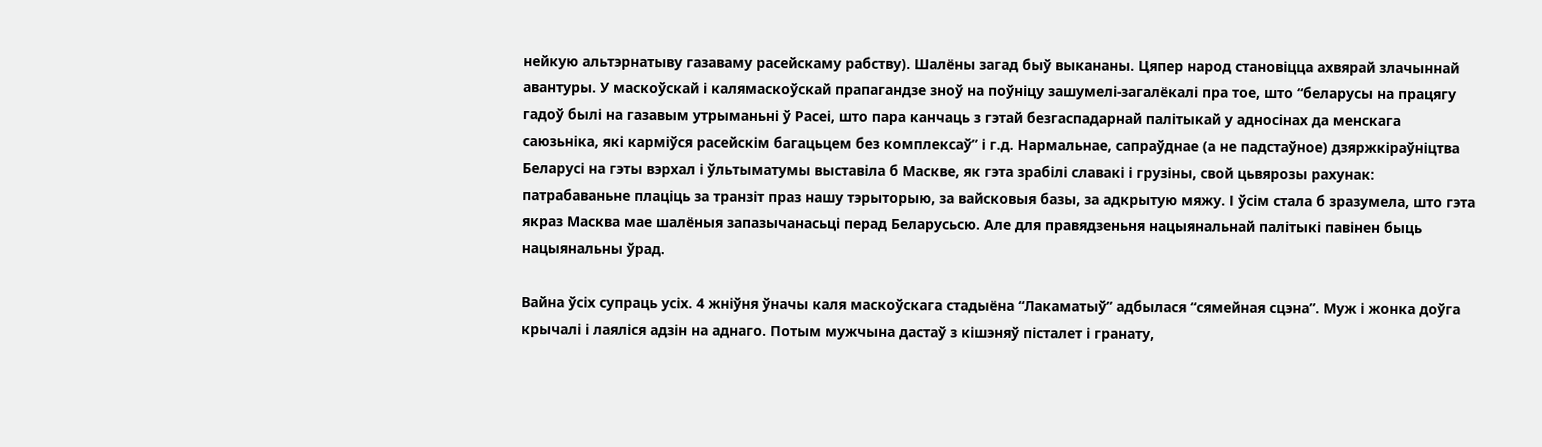нейкую альтэрнатыву газаваму расейскаму рабству). Шалёны загад быў выкананы. Цяпер народ становіцца ахвярай злачыннай авантуры. У маскоўскай і калямаскоўскай прапагандзе зноў на поўніцу зашумелі-загалёкалі пра тое, што “беларусы на працягу гадоў былі на газавым утрыманьні ў Расеі, што пара канчаць з гэтай безгаспадарнай палітыкай у адносінах да менскага саюзьніка, які карміўся расейскім багацьцем без комплексаў” і г.д. Нармальнае, сапраўднае (а не падстаўное) дзяржкіраўніцтва Беларусі на гэты вэрхал і ўльтыматумы выставіла б Маскве, як гэта зрабілі славакі і грузіны, свой цьвярозы рахунак: патрабаваньне плаціць за транзіт праз нашу тэрыторыю, за вайсковыя базы, за адкрытую мяжу. І ўсім стала б зразумела, што гэта якраз Масква мае шалёныя запазычанасьці перад Беларусьсю. Але для правядзеньня нацыянальнай палітыкі павінен быць нацыянальны ўрад.

Вайна ўсіх супраць усіх. 4 жніўня ўначы каля маскоўскага стадыёна “Лакаматыў” адбылася “сямейная сцэна”. Муж і жонка доўга крычалі і лаяліся адзін на аднаго. Потым мужчына дастаў з кішэняў пісталет і гранату,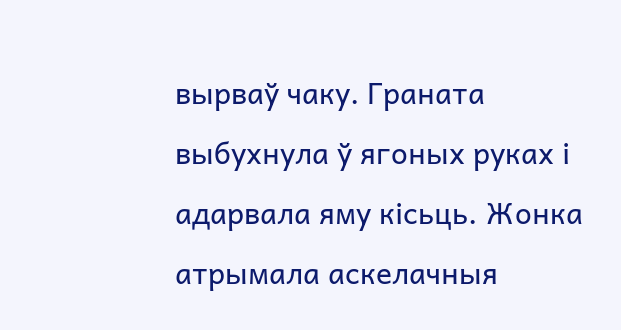вырваў чаку. Граната выбухнула ў ягоных руках і адарвала яму кісьць. Жонка атрымала аскелачныя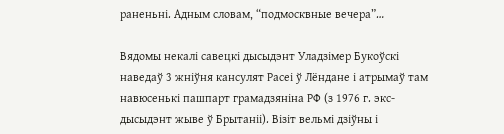раненьні. Адным словам, “подмосквные вечера”…

Вядомы некалі савецкі дысыдэнт Уладзімер Букоўскі наведаў 3 жніўня кансулят Расеі ў Лёндане і атрымаў там навюсенькі пашпарт грамадзяніна РФ (з 1976 г. экс-дысыдэнт жыве ў Брытаніі). Візіт вельмі дзіўны і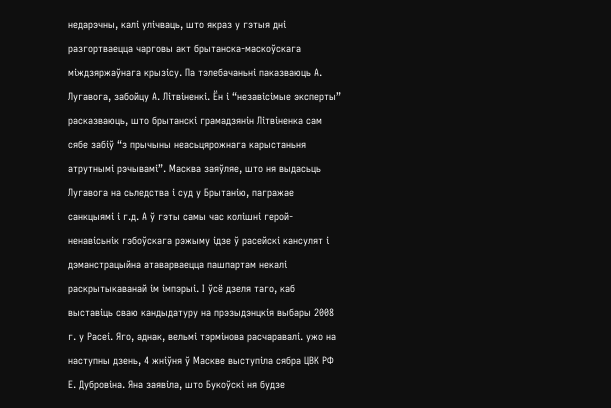недарэчны, калі улічваць, што якраз у гэтыя дні разгортваецца чарговы акт брытанска-маскоўскага міждзяржаўнага крызісу. Па тэлебачаньні паказваюць А. Лугавога, забойцу А. Літвіненкі. Ён і “незавісімые эксперты” расказваюць, што брытанскі грамадзянін Літвіненка сам сябе забіў “з прычыны неасьцярожнага карыстаньня атрутнымі рэчывамі”. Масква заяўляе, што ня выдасьць Лугавога на сьледства і суд у Брытанію, пагражае санкцыямі і г.д. А ў гэты самы час колішні герой-ненавісьнік гэбоўскага рэжыму ідзе ў расейскі кансулят і дэманстрацыйна атаварваецца пашпартам некалі раскрытыкаванай ім імпэрыі. І ўсё дзеля таго, каб выставіць сваю кандыдатуру на прэзыдэнцкія выбары 2008 г. у Расеі. Яго, аднак, вельмі тэрмінова расчаравалі. ужо на наступны дзень, 4 жніўня ў Маскве выступіла сябра ЦВК РФ Е. Дубровіна. Яна заявіла, што Букоўскі ня будзе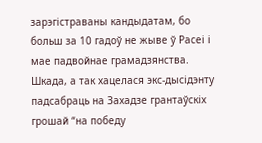зарэгістраваны кандыдатам, бо больш за 10 гадоў не жыве ў Расеі і мае падвойнае грамадзянства. Шкада, а так хацелася экс-дысідэнту падсабраць на Захадзе грантаўскіх грошай “на победу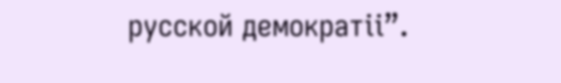русской демократіі”.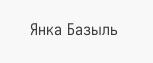Янка Базыль